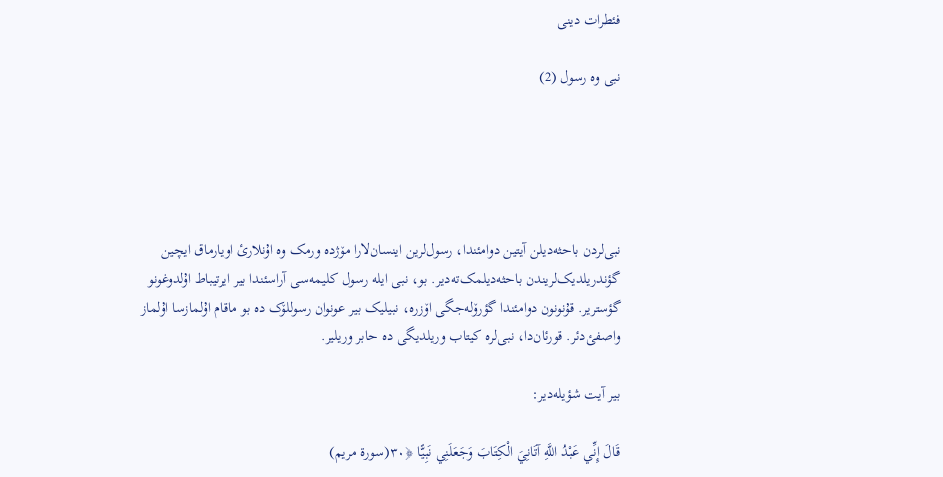فئطرات دینی

نبی وە رسول (2)





نبی‌لردن باحثەدیلن آیتین دوامئندا، رسول‌لرین اینسان‌لارا مۆژدە ورمک وە اۇنلارئ اویارماق ایچین گؤندریلدیک‌لریندن باحثەدیلمک‌تەدیر. بو، نبی ایلە رسول کلیمەسی آراسئندا بیر ایرتیباط اۇلدوغونو گؤستریر. قۇنونون دوامئندا گؤرۆلەجگی اۆزرە، نبیلیک بیر عونوان رسوللۆک دە بو ماقام اۇلمازسا اۇلماز واصفئ‌دئر. قورئان‌دا، نبی‌لرە کیتاب وریلدیگی دە حابر وریلیر.

بیر آیت شؤیلەدیر:

قَالَ إِنِّي عَبْدُ اللَّهِ آتَانِيَ الْكِتَابَ وَجَعَلَنِي نَبِيًّا ﴿۳۰(سورة مریم)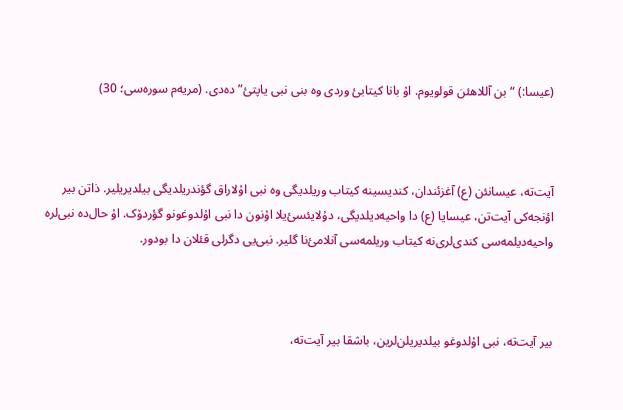(عیسا:) “بن آللاهئن قولویوم. اۇ بانا کیتابئ وردی وە بنی نبی یاپتئ” دەدی. (مریەم سورەسی؛ 30)



آیت‌تە، عیسانئن (ع) آغزئندان، کندیسینە کیتاب وریلدیگی وە نبی اۇلاراق گؤندریلدیگی بیلدیریلیر. ذاتن بیر اؤنجەکی آیت‌تن، عیسایا (ع) دا واحیەدیلدیگی، دۇلایئسئ‌یلا اۇنون دا نبی اۇلدوغونو گؤردۆک. اۇ حال‌دە نبی‌لرە واحیەدیلمەسی کندی‌لری‌نە کیتاب وریلمەسی آنلامئ‌نا گلیر. نبی‌یی دگرلی قئلان دا بودور.



بیر آیت‌تە، نبی اۇلدوغو بیلدیریلن‌لرین، باشقا بیر آیت‌تە،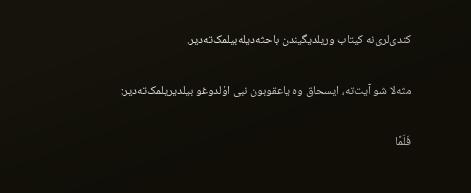کندی‌لری‌نە کیتاب وریلدیگیندن باحثەدیلەبیلمک‌تەدیر.

مثەلا شو آیت‌تە، ایسحاق وە یاعقوبون نبی اۇلدوغو بیلدیریلمک‌تەدیر:

فَلَمَّا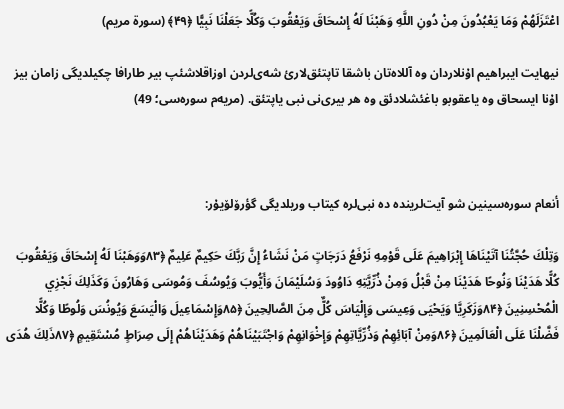اعْتَزَلَهُمْ وَمَا يَعْبُدُونَ مِنْ دُونِ اللَّهِ وَهَبْنَا لَهُ إِسْحَاقَ وَيَعْقُوبَ وَكُلًّا جَعَلْنَا نَبِيًّا ﴿۴۹﴾ (سورة مریم)

نیهایت ایبراهیم اۇنلاردان وە آللاەتان باشقا تاپتئق‌لارئ شەی‌لردن اوزاقلاشئپ بیر طارافا چکیلدیگی زامان بیز اۇنا ایسحاق وە یاعقوبو باغئشلادئق وە هر بیری‌نی نبی یاپتئق. (مریەم سورەسی؛ 49)



أنعام سورەسینین شو آیت‌لریندە دە نبی‌لرە کیتاب وریلدیگی گؤرۆلۆیۇر:

وَتِلْكَ حُجَّتُنَا آتَيْنَاهَا إِبْرَاهِيمَ عَلَى قَوْمِهِ نَرْفَعُ دَرَجَاتٍ مَنْ نَشَاءُ إِنَّ رَبَّكَ حَكِيمٌ عَلِيمٌ ﴿۸۳وَوَهَبْنَا لَهُ إِسْحَاقَ وَيَعْقُوبَ كُلًّا هَدَيْنَا وَنُوحًا هَدَيْنَا مِنْ قَبْلُ وَمِنْ ذُرِّيَّتِهِ دَاوُودَ وَسُلَيْمَانَ وَأَيُّوبَ وَيُوسُفَ وَمُوسَى وَهَارُونَ وَكَذَلِكَ نَجْزِي الْمُحْسِنِينَ ﴿۸۴وَزَكَرِيَّا وَيَحْيَى وَعِيسَى وَإِلْيَاسَ كُلٌّ مِنَ الصَّالِحِينَ ﴿۸۵وَإِسْمَاعِيلَ وَالْيَسَعَ وَيُونُسَ وَلُوطًا وَكُلًّا فَضَّلْنَا عَلَى الْعَالَمِينَ ﴿۸۶وَمِنْ آبَائِهِمْ وَذُرِّيَّاتِهِمْ وَإِخْوَانِهِمْ وَاجْتَبَيْنَاهُمْ وَهَدَيْنَاهُمْ إِلَى صِرَاطٍ مُسْتَقِيمٍ ﴿۸۷ذَلِكَ هُدَى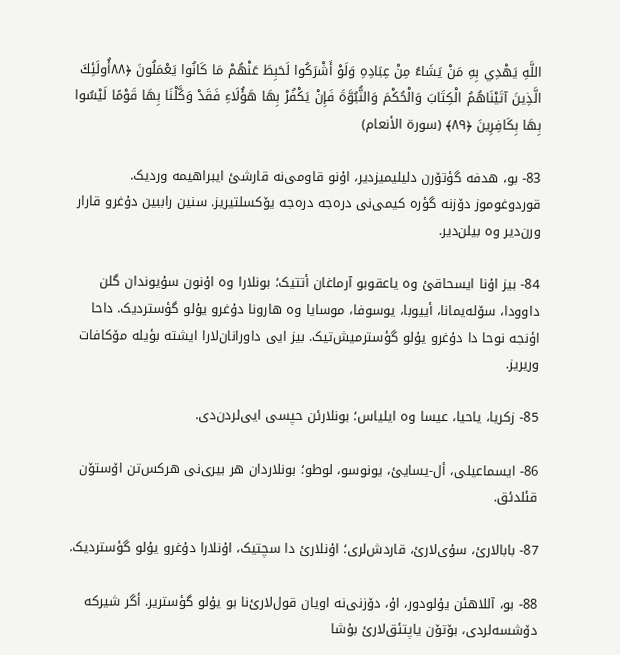اللَّهِ يَهْدِي بِهِ مَنْ يَشَاءُ مِنْ عِبَادِهِ وَلَوْ أَشْرَكُوا لَحَبِطَ عَنْهُمْ مَا كَانُوا يَعْمَلُونَ ﴿۸۸أُولَئِكَ الَّذِينَ آتَيْنَاهُمُ الْكِتَابَ وَالْحُكْمَ وَالنُّبُوَّةَ فَإِنْ يَكْفُرْ بِهَا هَؤُلَاءِ فَقَدْ وَكَّلْنَا بِهَا قَوْمًا لَيْسُوا بِهَا بِكَافِرِينَ ﴿۸۹﴾ (سورة الأنعام)

83- بو، هدفە گؤتۆرن دلیلیمیزدیر، اۇنو قاومی‌نە قارشئ ایبراهیمە وردیک. قوردوغوموز دۆزنە گؤرە کیمی‌نی درەجە درەجە یۆکسلتیریز. سنین راببین دۇغرو قارار ورن‌دیر وە بیلن‌دیر.

84- بیز اۇنا ایسحاقئ وە یاعقوبو آرماغان أتتیک؛ بونلارا وە اۇنون سۇیوندان گلن داوودا، سۆلەیمانا، أییوبا، یوسوفا، موسایا وە هارونا دۇغرو یۇلو گؤستردیک. داحا اؤنجە نوحا دا دۇغرو یۇلو گؤسترمیش‌تیک. بیز ایی داورانان‌لارا ایشتە بؤیلە مۆکافات وریریز.

85- زکریا، یاحیا، عیسا وە ایلیاس؛ بونلارئن حپسی ایی‌لردن‌دی.

86- ایسماعیلی، أل-یسایئ، یونوسو، لوطو؛ بونلاردان هر بیری‌نی هرکس‌تن اۆستۆن قئلدئق.

87- بابالارئ، سۇی‌لارئ، قاردش‌لری؛ اۇنلارئ دا سچتیک، اۇنلارا دۇغرو یۇلو گؤستردیک.

88- بو، آللاهئن یۇلودور، اۇ، دۆزنی‌نە اویان قول‌لارئ‌نا بو یۇلو گؤستریر. أگر شیرکە دۆشسەلردی، بۆتۆن یاپتئق‌لارئ بۇشا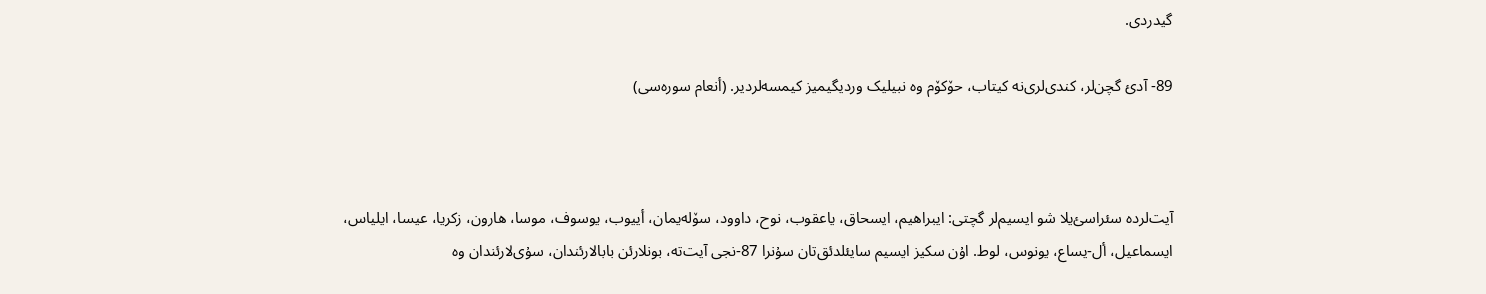گیدردی.

89- آدئ گچن‌لر، کندی‌لری‌نە کیتاب، حۆکۆم وە نبیلیک وردیگیمیز کیمسەلردیر. (أنعام سورەسی)



آیت‌لردە سئراسئ‌یلا شو ایسیم‌لر گچتی: ایبراهیم، ایسحاق، یاعقوب، نوح، داوود، سۆلەیمان، أییوب، یوسوف، موسا، هارون، زکریا، عیسا، ایلیاس، ایسماعیل، أل-یساع، یونوس، لوط. اۇن سکیز ایسیم سایئلدئق‌تان سۇنرا 87-نجی آیت‌تە، بونلارئن بابالارئندان، سۇی‌لارئندان وە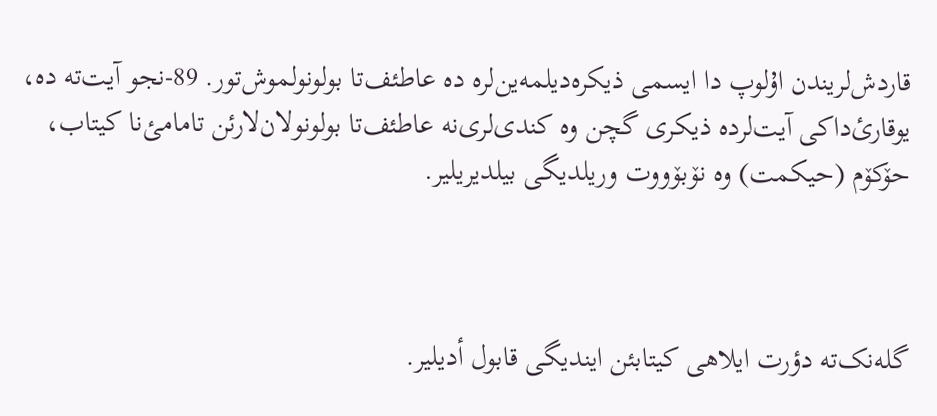قاردش‌لریندن اۇلوپ دا ایسمی ذیکرەدیلمەین‌لرە دە عاطئف‌تا بولونولموش‌تور. 89-نجو آیت‌تە دە، یوقارئ‌داکی آیت‌لردە ذیکری گچن وە کندی‌لری‌نە عاطئف‌تا بولونولان‌لارئن تامامئ‌نا کیتاب، حۆکۆم (حیکمت) وە نۆبۆووت وریلدیگی بیلدیریلیر.



گلەنک‌تە دؤرت ایلاهی کیتابئن ایندیگی قابول أدیلیر.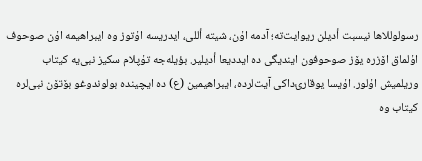رسولوللاها نیسبت أدیلن ریوایت‌تە؛ آدمە اۇن، شیتە أللی، ایدریسە اۇتوز وە ایبراهیمە اۇن صوحوف اۇلماق اۆزرە یۆز صوحوفون ایندیگی دە ایددیعا أدیلیر. بؤیلەجە تۇپلام سکیز نبی‌یە کیتاب وریلمیش اۇلور. اۇیسا یوقارئ‌داکی آیت‌لردە، ایبراهیمین (ع) دە ایچیندە بولوندوغو بۆتۆن نبی‌لرە کیتاب وە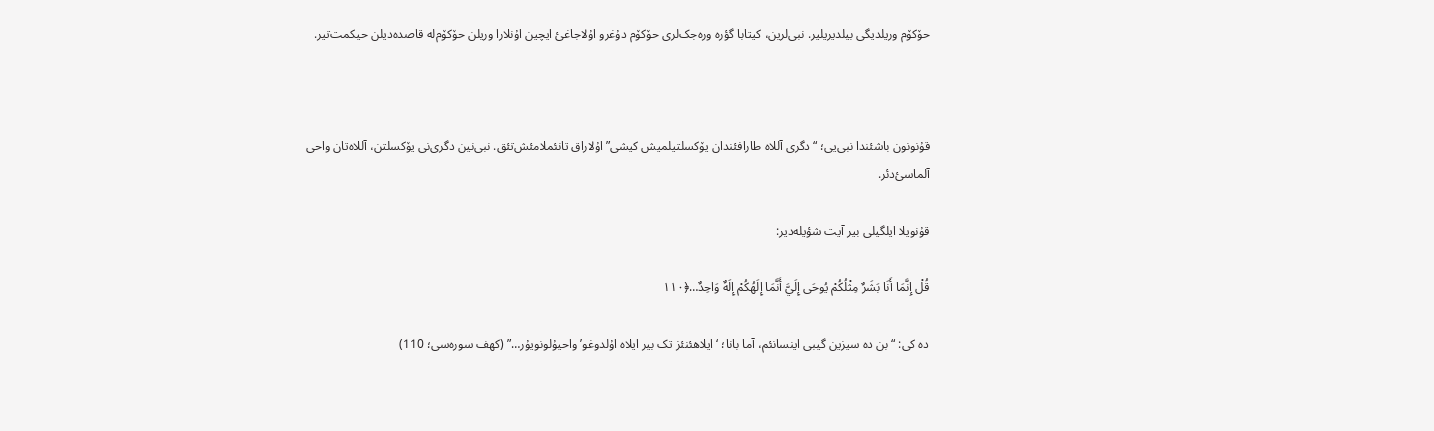حۆکۆم وریلدیگی بیلدیریلیر. نبی‌لرین، کیتابا گؤرە ورەجک‌لری حۆکۆم دۇغرو اۇلاجاغئ ایچین اۇنلارا وریلن حۆکۆم‌لە قاصدەدیلن حیکمت‌تیر.



قۇنونون باشئندا نبی‌یی؛ “دگری آللاە طارافئندان یۆکسلتیلمیش کیشی” اۇلاراق تانئملامئش‌تئق. نبی‌نین دگری‌نی یۆکسلتن، آللاەتان واحی آلماسئ‌دئر.

قۇنویلا ایلگیلی بیر آیت شؤیلەدیر:

قُلْ إِنَّمَا أَنَا بَشَرٌ مِثْلُكُمْ يُوحَى إِلَيَّ أَنَّمَا إِلَهُكُمْ إِلَهٌ وَاحِدٌ…﴿۱۱۰

دە کی: “بن دە سیزین گیبی اینسانئم، آما بانا؛ ‘ایلاهئنئز تک بیر ایلاە اۇلدوغو’ واحیۇلونویۇر…” (کهف سورەسی؛ 110)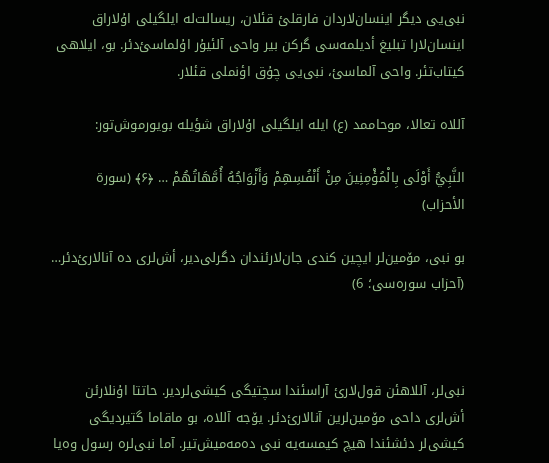نبی‌یی دیگر اینسان‌لاردان فارقلئ قئلان، ریسالت‌لە ایلگیلی اۇلاراق اینسان‌لارا تبلیغ أدیلمەسی گرکن بیر واحی آلئیۇر اۇلماسئ‌دئر. بو، ایلاهی کیتاب‌تئر. واحی آلماسئ، نبی‌یی چۇق اؤنملی قئلار.

آللاە تعالا، موحاممد (ع) ایلە ایلگیلی اۇلاراق شؤیلە بویورموش‌تور:

النَّبِيُّ أَوْلَى بِالْمُؤْمِنِينَ مِنْ أَنْفُسِهِمْ وَأَزْوَاجُهُ أُمَّهَاتُهُمْ … ﴿۶﴾ (سورة الأحزاب)

بو نبی، مۆمین‌لر ایچین کندی جان‌لارئندان دگرلی‌دیر، أش‌لری دە آنالارئ‌دئر… (آحزاب سورەسی؛ 6)



نبی‌لر، آللاهئن قول‌لارئ آراسئندا سچتیگی کیشی‌لردیر. حاتتا اۇنلارئن أش‌لری داحی مۆمین‌لرین آنالارئ‌دئر. یۆجە آللاە، بو ماقاما گتیردیگی کیشی‌لر دئشئندا هیچ کیمسەیە نبی دەمەمیش‌تیر. آما نبی‌لرە رسول وەیا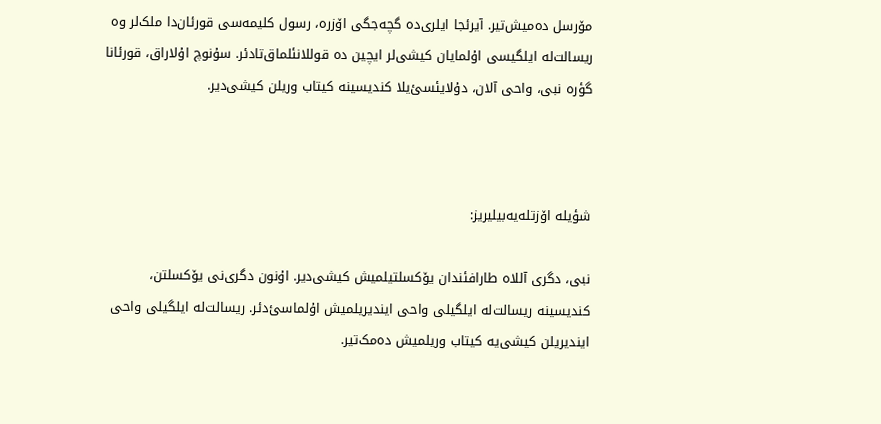مۆرسل دەمیش‌تیر. آیرئجا ایلری‌دە گچەجگی اۆزرە، رسول کلیمەسی قورئان‌دا ملک‌لر وە ریسالت‌لە ایلگیسی اۇلمایان کیشی‌لر ایچین دە قوللانئلماق‌تادئر. سۇنوچ اۇلاراق، قورئانا گؤرە نبی، واحی آلان، دۇلایئسئ‌یلا کندیسینە کیتاب وریلن کیشی‌دیر.



شؤیلە اۆزتلەیەبیلیریز:

نبی، دگری آللاە طارافئندان یۆکسلتیلمیش کیشی‌دیر. اۇنون دگری‌نی یۆکسلتن، کندیسینە ریسالت‌لە ایلگیلی واحی ایندیریلمیش اۇلماسئ‌دئر. ریسالت‌لە ایلگیلی واحی ایندیریلن کیشی‌یە کیتاب وریلمیش دەمک‌تیر.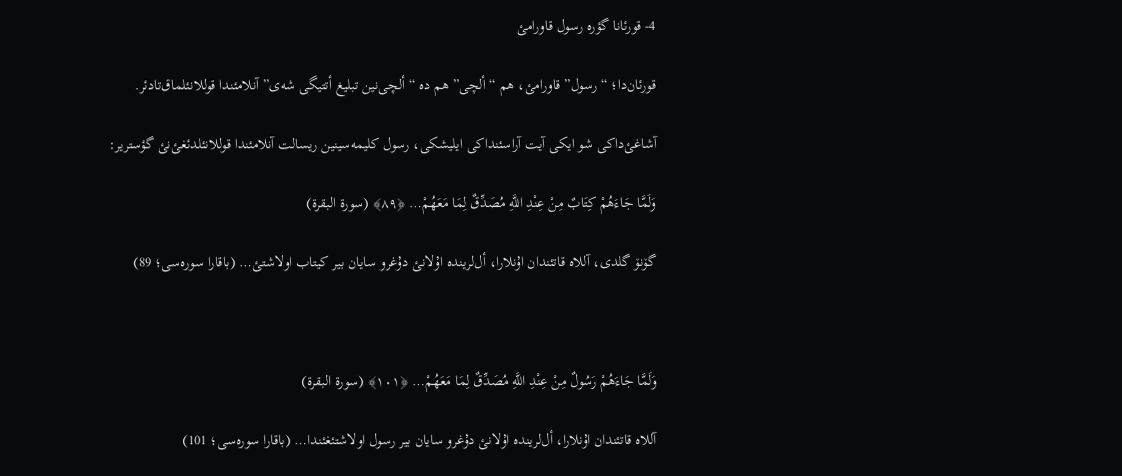4- قورئانا گؤرە رسول قاورامئ

قورئان‌دا؛ “رسول” قاورامئ، هم “ألچی” هم دە “ألچی‌نین تبلیغ أتتیگی شەی” آنلامئندا قوللانئلماق‌تادئر.

آشاغئ‌داکی شو ایکی آیت آراسئنداکی ایلیشکی، رسول کلیمەسینین ریسالت آنلامئندا قوللانئلدئغئ‌نئ گؤستریر:

وَلَمَّا جَاءَهُمْ كِتَابٌ مِنْ عِنْدِ اللَّهِ مُصَدِّقٌ لِمَا مَعَهُمْ… ﴿۸۹﴾ (سورة البقرة)

گۆنۆ گلدی، آللاە قاتئندان اۇنلارا، أل‌لریندە اۇلانئ دۇغرو سایان بیر کیتاب اولاشتئ… (باقارا سورەسی؛ 89)



وَلَمَّا جَاءَهُمْ رَسُولٌ مِنْ عِنْدِ اللَّهِ مُصَدِّقٌ لِمَا مَعَهُمْ… ﴿۱۰۱﴾ (سورة البقرة)

آللاە قاتئندان اۇنلارا، أل‌لریندە اۇلانئ دۇغرو سایان بیر رسول اولاشتئغئندا… (باقارا سورەسی؛ 101)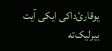یوقارئ‌داکی ایکی آیت بیرلیک‌تە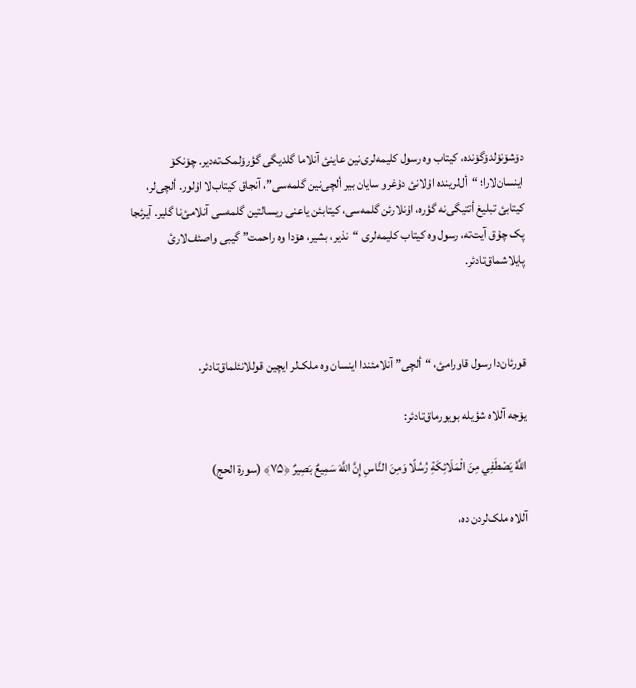دۆشۆنۆلدۆگۆندە، کیتاب وە رسول کلیمەلری‌نین عاینئ آنلاما گلدیگی گؤرۆلمک‌تەدیر. چۆنکۆ اینسان‌لارا؛ “أل‌لریندە اۇلانئ دۇغرو سایان بیر ألچی‌نین گلمەسی”، آنجاق کیتاب‌لا اۇلور. ألچی‌لر، کیتابئ تبلیغ أتتیگی‌نە گؤرە، اۇنلارئن گلمەسی، کیتابئن یاعنی ریسالتین گلمەسی آنلامئ‌نا گلیر. آیرئجا پک چۇق آیت‌تە، رسول وە کیتاب کلیمەلری “نذیر، بشیر، هۆدا وە راحمت” گیبی واصئف‌لارئ پایلاشماق‌تادئر.



قورئان‌دا رسول قاورامئ، “ألچی” آنلامئندا اینسان وە ملک‌لر ایچین قوللانئلماق‌تادئر.

یۆجە آللاە شؤیلە بویورماق‌تادئر:

اللَّهُ يَصْطَفِي مِنَ الْمَلَائِكَةِ رُسُلًا وَمِنَ النَّاسِ إِنَّ اللَّهَ سَمِيعٌ بَصِيرٌ ﴿۷۵﴾ (سورة الحج)

آللاە ملک‌لردن دە،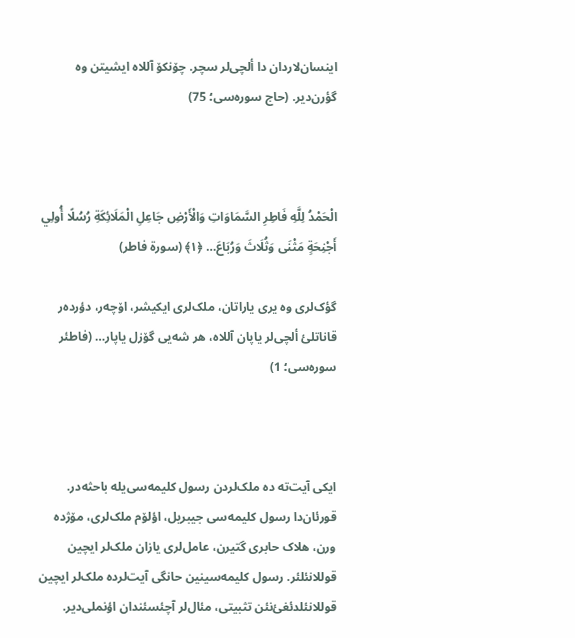اینسان‌لاردان دا ألچی‌لر سچر. چۆنکۆ آللاە ایشیتن وە گؤرن‌دیر. (حاج سورەسی؛ 75)



الْحَمْدُ لِلَّهِ فَاطِرِ السَّمَاوَاتِ وَالْأَرْضِ جَاعِلِ الْمَلَائِكَةِ رُسُلًا أُولِي أَجْنِحَةٍ مَثْنَى وَثُلَاثَ وَرُبَاعَ… ﴿۱﴾ (سورة فاطر)

گؤک‌لری وە یری یاراتان، ملک‌لری ایکیشر، اۆچەر، دؤردەر قاناتلئ ألچی‌لر یاپان آللاە، هر شەیی گۆزل یاپار… (فاطئر سورەسی؛ 1)



ایکی آیت‌تە دە ملک‌لردن رسول کلیمەسی‌یلە باحثەدر. قورئان‌دا رسول کلیمەسی جیبریل، اؤلۆم ملک‌لری، مۆژدە ورن، هلاک حابری گتیرن، عامل‌لری یازان ملک‌لر ایچین قوللانئلئر. رسول کلیمەسینین حانگی آیت‌لردە ملک‌لر ایچین قوللانئلدئغئ‌نئن تثبیتی، مئال‌لر آچئسئندان اؤنملی‌دیر.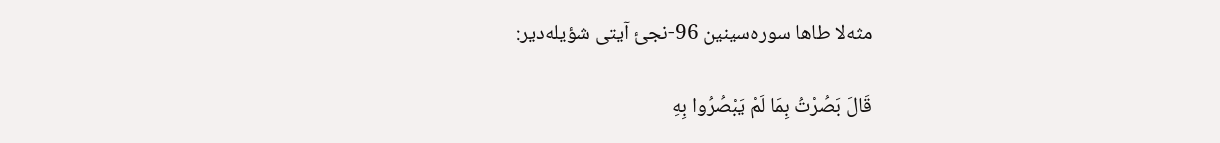مثەلا طاها سورەسینین 96-نجئ آیتی شؤیلەدیر:

قَالَ بَصُرْتُ بِمَا لَمْ يَبْصُرُوا بِهِ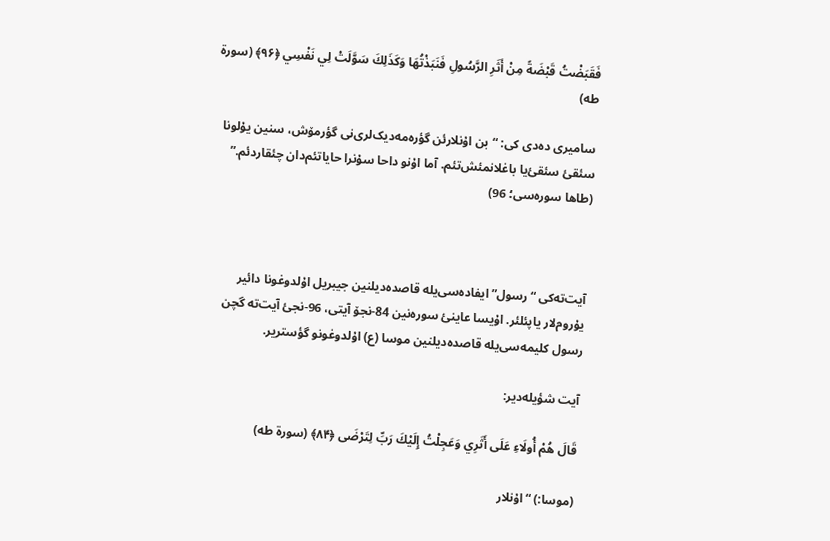فَقَبَضْتُ قَبْضَةً مِنْ أَثَرِ الرَّسُولِ فَنَبَذْتُهَا وَكَذَلِكَ سَوَّلَتْ لِي نَفْسِي ﴿۹۶﴾ (سورة طە)

سامیری دەدی کی: “بن اۇنلارئن گؤرەمەدیک‌لری‌نی گؤرمۆش، سنین یۇلونا سئقئ سئقئ‌یا باغلانمئش‌تئم. آما اۇنو داحا سۇنرا حایاتئم‌دان چئقاردئم.” (طاها سورەسی؛ 96)



آیت‌تەکی “رسول” ایفادەسی‌یلە قاصدەدیلنین جیبریل اۇلدوغونا دائیر یۇروم‌لار یاپئلئر. اۇیسا عاینئ سورەنین 84-نجۆ آیتی، 96-نجئ آیت‌تە گچن رسول کلیمەسی‌یلە قاصدەدیلنین موسا (ع) اۇلدوغونو گؤستریر.

آیت شؤیلەدیر:

قَالَ هُمْ أُولَاءِ عَلَى أَثَرِي وَعَجِلْتُ إِلَيْكَ رَبِّ لِتَرْضَى ﴿۸۴﴾ (سورة طە)

(موسا:) “اۇنلار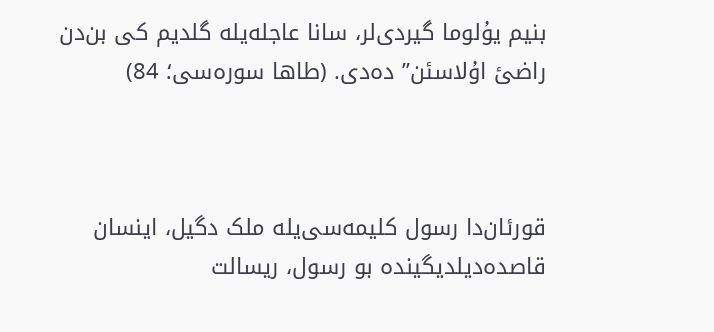بنیم یۇلوما گیردی‌لر، سانا عاجلەیلە گلدیم کی بن‌دن راضئ اۇلاسئن” دەدی. (طاها سورەسی؛ 84)



قورئان‌دا رسول کلیمەسی‌یلە ملک دگیل، اینسان قاصدەدیلدیگیندە بو رسول، ریسالت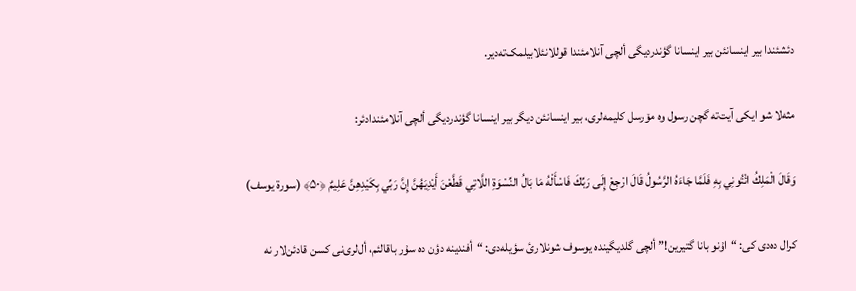دئشئندا بیر اینسانئن بیر اینسانا گؤندردیگی ألچی آنلامئندا قوللانئلابیلمک‌تەدیر.

مثەلا شو ایکی آیت‌تە گچن رسول وە مۆرسل کلیمەلری، بیر اینسانئن دیگر بیر اینسانا گؤندردیگی ألچی آنلامئندادئر:

وَقَالَ الْمَلِكُ ائْتُونِي بِهِ فَلَمَّا جَاءَهُ الرَّسُولُ قَالَ ارْجِعْ إِلَى رَبِّكَ فَاسْأَلْهُ مَا بَالُ النِّسْوَةِ اللَّاتِي قَطَّعْنَ أَيْدِيَهُنَّ إِنَّ رَبِّي بِكَيْدِهِنَّ عَلِيمٌ ﴿۵۰﴾ (سورة یوسف)

کرال دەدی کی: “اۇنو بانا گتیرین!” ألچی گلدیگیندە یوسوف شونلارئ سؤیلەدی: “أفندینە دؤن دە سۇر باقالئم، أل‌لری‌نی کسن قادئن‌لار نە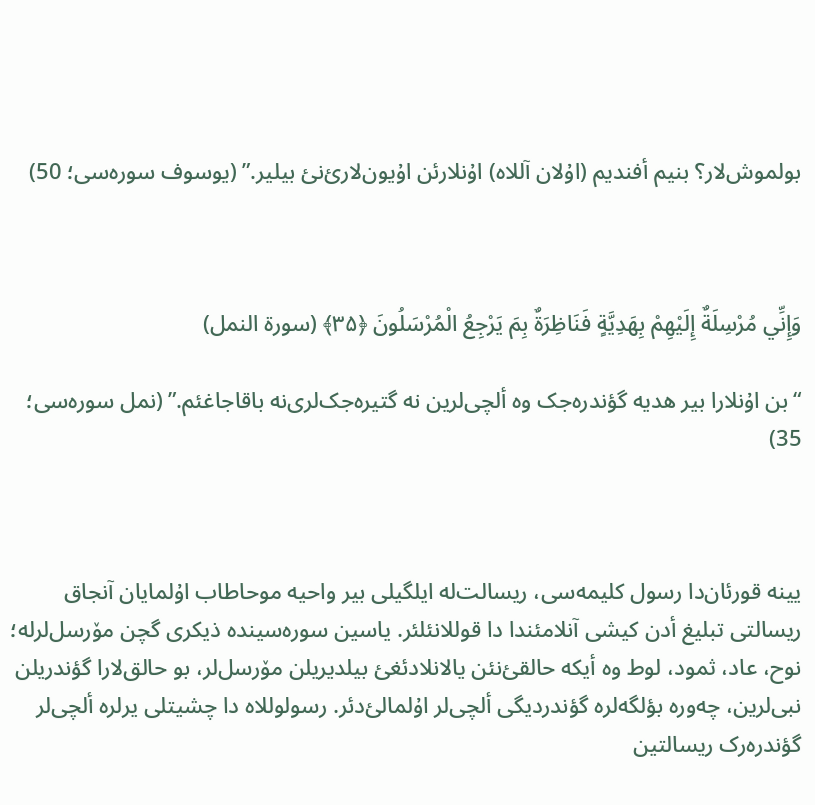بولموش‌لار؟ بنیم أفندیم (اۇلان آللاە) اۇنلارئن اۇیون‌لارئ‌نئ بیلیر.” (یوسوف سورەسی؛ 50)



وَإِنِّي مُرْسِلَةٌ إِلَيْهِمْ بِهَدِيَّةٍ فَنَاظِرَةٌ بِمَ يَرْجِعُ الْمُرْسَلُونَ ﴿۳۵﴾ (سورة النمل)

“بن اۇنلارا بیر هدیە گؤندرەجک وە ألچی‌لرین نە گتیرەجک‌لری‌نە باقاجاغئم.” (نمل سورەسی؛ 35)



یینە قورئان‌دا رسول کلیمەسی، ریسالت‌لە ایلگیلی بیر واحیە موحاطاب اۇلمایان آنجاق ریسالتی تبلیغ أدن کیشی آنلامئندا دا قوللانئلئر. یاسین سورەسیندە ذیکری گچن مۆرسل‌لرلە؛ نوح، عاد، ثمود، لوط وە أیکە حالقئ‌نئن یالانلادئغئ بیلدیریلن مۆرسل‌لر، بو حالق‌لارا گؤندریلن نبی‌لرین، چەورە بؤلگەلرە گؤندردیگی ألچی‌لر اۇلمالئ‌دئر. رسولوللاە دا چشیتلی یرلرە ألچی‌لر گؤندرەرک ریسالتین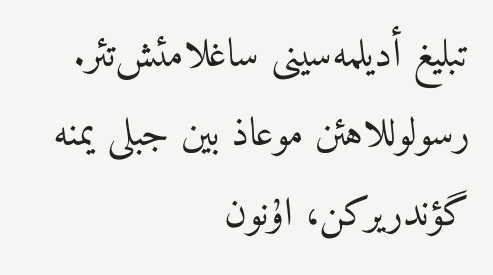تبلیغ أدیلمەسینی ساغلامئش‌تئر. رسولوللاهئن موعاذ بین جبلی یمنە گؤندریرکن، اۇنون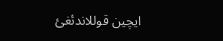ایچین قوللاندئغئ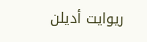ریوایت أدیلن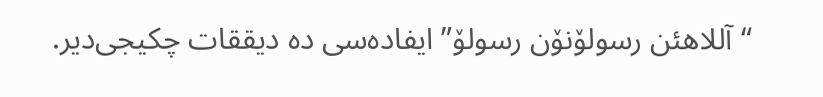“آللاهئن رسولۆنۆن رسولۆ” ایفادەسی دە دیققات چکیجی‌دیر.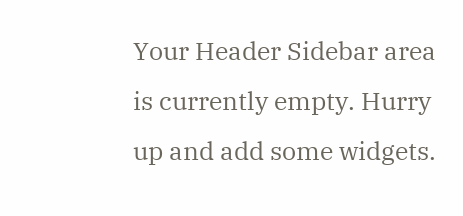Your Header Sidebar area is currently empty. Hurry up and add some widgets.